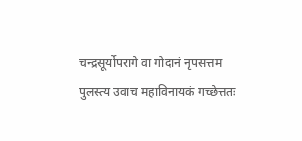चन्द्रसूर्योपरागे वा गोदानं नृपसत्तम
पुलस्त्य उवाच महाविनायकं गच्छेत्ततः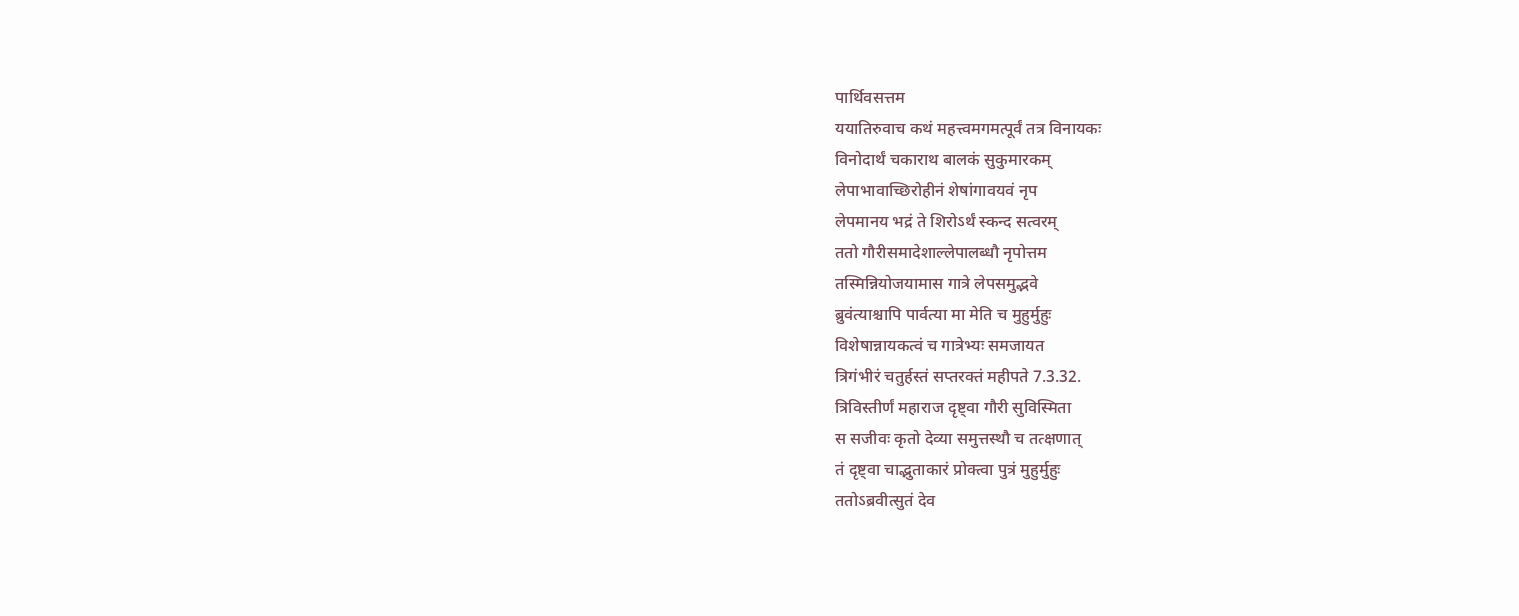पार्थिवसत्तम
ययातिरुवाच कथं महत्त्वमगमत्पूर्वं तत्र विनायकः
विनोदार्थं चकाराथ बालकं सुकुमारकम्
लेपाभावाच्छिरोहीनं शेषांगावयवं नृप
लेपमानय भद्रं ते शिरोऽर्थं स्कन्द सत्वरम्
ततो गौरीसमादेशाल्लेपालब्धौ नृपोत्तम
तस्मिन्नियोजयामास गात्रे लेपसमुद्भवे
ब्रुवंत्याश्चापि पार्वत्या मा मेति च मुहुर्मुहुः
विशेषान्नायकत्वं च गात्रेभ्यः समजायत
त्रिगंभीरं चतुर्हस्तं सप्तरक्तं महीपते 7.3.32.
त्रिविस्तीर्णं महाराज दृष्ट्वा गौरी सुविस्मिता
स सजीवः कृतो देव्या समुत्तस्थौ च तत्क्षणात्
तं दृष्ट्वा चाद्भुताकारं प्रोक्त्वा पुत्रं मुहुर्मुहुः
ततोऽब्रवीत्सुतं देव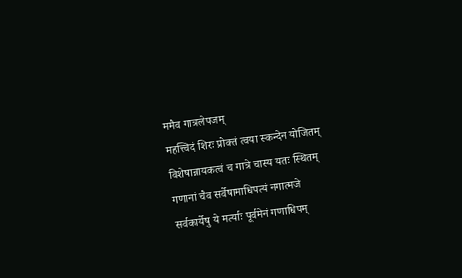ममैव गात्रलेपजम्
महत्त्विदं शिरः प्रोक्तं त्वया स्कन्देन योजितम्
विशेषान्नायकत्वं च गात्रे चास्य यतः स्थितम्
गणानां चैव सर्वेषामाधिपत्यं नगात्मजे
सर्वकार्येषु ये मर्त्याः पूर्वमेनं गणाधिपम्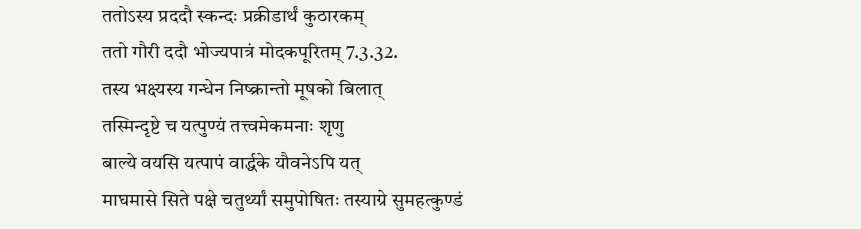ततोऽस्य प्रददौ स्कन्दः प्रक्रीडार्थं कुठारकम्
ततो गौरी ददौ भोज्यपात्रं मोदकपूरितम् 7.3.32.
तस्य भक्ष्यस्य गन्धेन निष्क्रान्तो मूषको बिलात्
तस्मिन्दृष्टे च यत्पुण्यं तत्त्वमेकमनाः शृणु
बाल्ये वयसि यत्पापं वार्द्धके यौवनेऽपि यत्
माघमासे सिते पक्षे चतुर्थ्यां समुपोषितः तस्याग्रे सुमहत्कुण्डं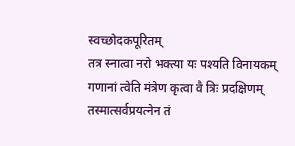स्वच्छोदकपूरितम्
तत्र स्नात्वा नरो भक्त्या यः पश्यति विनायकम्
गणानां त्वेति मंत्रेण कृत्वा वै त्रिः प्रदक्षिणम्
तस्मात्सर्वप्रयत्नेन तं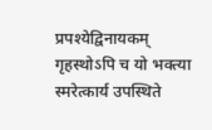प्रपश्येद्विनायकम्
गृहस्थोऽपि च यो भक्त्या स्मरेत्कार्य उपस्थिते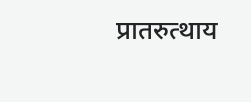प्रातरुत्थाय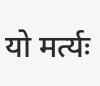यो मर्त्यः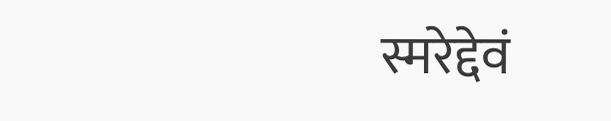स्मरेद्देवं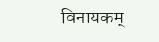विनायकम्